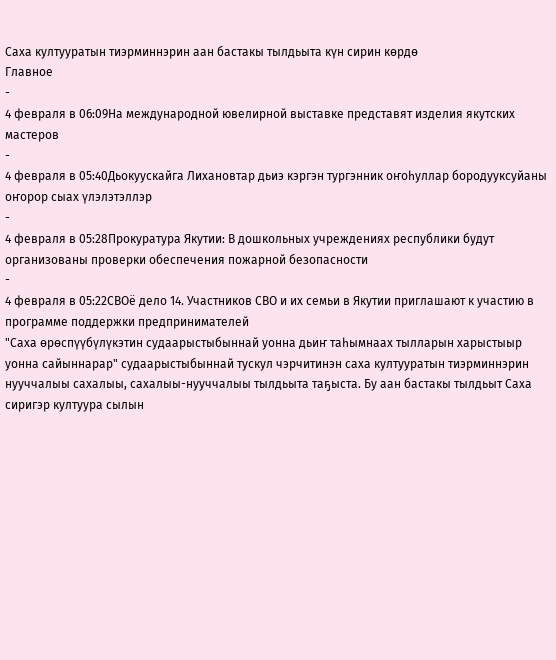Саха култууратын тиэрминнэрин аан бастакы тылдьыта күн сирин көрдө
Главное
-
4 февраля в 06:09На международной ювелирной выставке представят изделия якутских мастеров
-
4 февраля в 05:40Дьокуускайга Лихановтар дьиэ кэргэн тургэнник оҥоһуллар бородууксуйаны оҥорор сыах үлэлэтэллэр
-
4 февраля в 05:28Прокуратура Якутии: В дошкольных учреждениях республики будут организованы проверки обеспечения пожарной безопасности
-
4 февраля в 05:22СВОё дело 14. Участников СВО и их семьи в Якутии приглашают к участию в программе поддержки предпринимателей
"Саха өрөспүүбүлүкэтин судаарыстыбыннай уонна дьиҥ таһымнаах тылларын харыстыыр уонна сайыннарар" судаарыстыбыннай тускул чэрчитинэн саха култууратын тиэрминнэрин нууччалыы сахалыы, сахалыы-нууччалыы тылдьыта таҕыста. Бу аан бастакы тылдьыт Саха сиригэр култуура сылын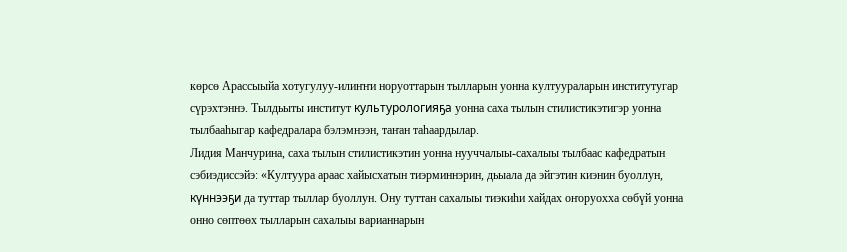көрсө Арассыыйа хотугулуу-илиҥҥи норуоттарын тылларын уонна култуураларын институтугар сүрэхтэннэ. Тылдьыты институт культурологияҕа уонна саха тылын стилистикэтигэр уонна тылбааһыгар кафедралара бэлэмнээн, таҥан таһаардылар.
Лидия Манчурина, саха тылын стилистикэтин уонна нууччалыы-сахалыы тылбаас кафедратын сэбиэдиссэйэ: «Култуура араас хайысхатын тиэрминнэрин, дьыала да эйгэтин киэнин буоллун, күннээҕи да туттар тыллар буоллун. Ону туттан сахалыы тиэкиһи хайдах оҥоруохха сөбүй уонна онно сөптөөх тылларын сахалыы варианнарын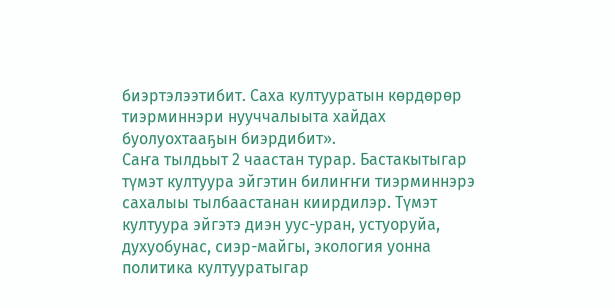биэртэлээтибит. Саха култууратын көрдөрөр тиэрминнэри нууччалыыта хайдах буолуохтааҕын биэрдибит».
Саҥа тылдьыт 2 чаастан турар. Бастакытыгар түмэт култуура эйгэтин билиҥҥи тиэрминнэрэ сахалыы тылбаастанан киирдилэр. Түмэт култуура эйгэтэ диэн уус-уран, устуоруйа, духуобунас, сиэр-майгы, экология уонна политика култууратыгар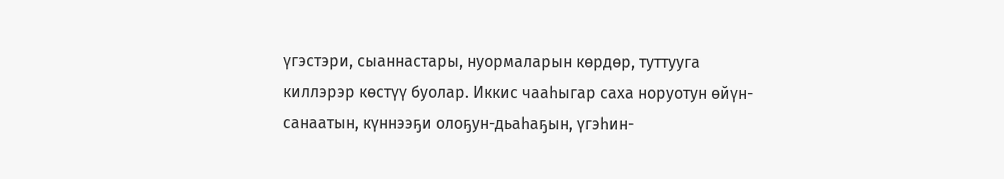үгэстэри, сыаннастары, нуормаларын көрдөр, туттууга киллэрэр көстүү буолар. Иккис чааһыгар саха норуотун өйүн-санаатын, күннээҕи олоҕун-дьаһаҕын, үгэһин-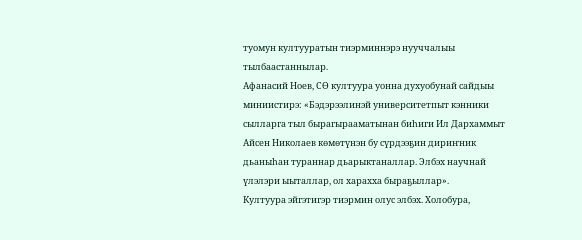туомун култууратын тиэрминнэрэ нууччалыы тылбаастаннылар.
Афанасий Ноев, СӨ култуура уонна духуобунай сайдыы миниистирэ: «Бэдэрээлинэй университетпыт кэнники сылларга тыл бырагырааматынан биһиги Ил Дархаммыт Айсен Николаев көмөтүнэн бу сүрдээҕин дириҥник дьаныһан тураннар дьарыктаналлар. Элбэх научнай үлэлэри ыыталлар, ол харахха быраҕыллар».
Култуура эйгэтигэр тиэрмин олус элбэх. Холобура,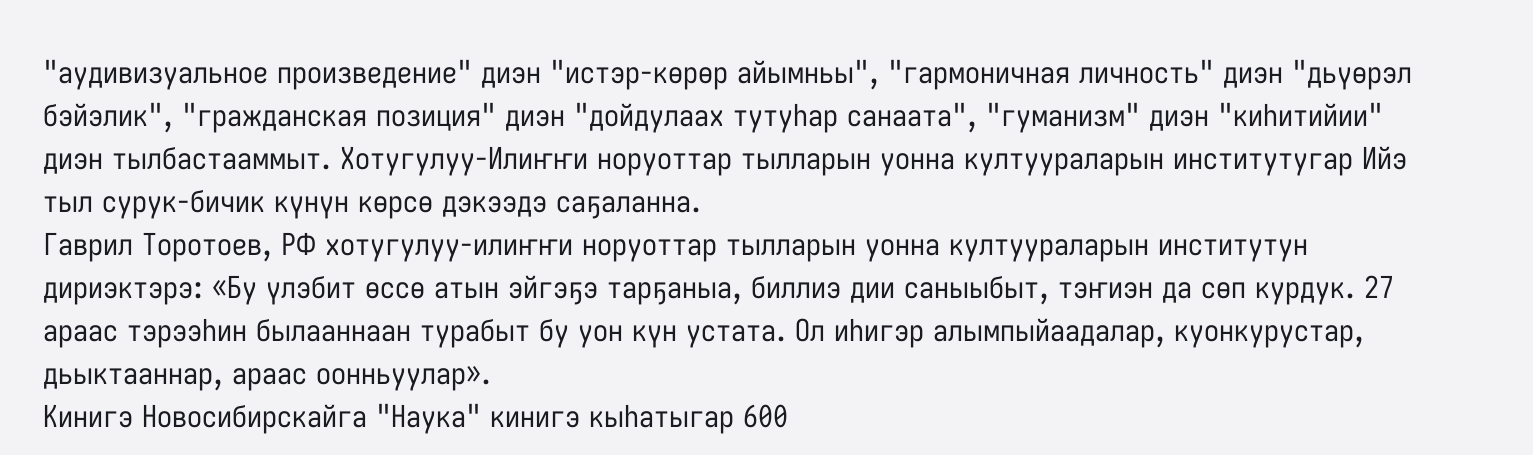"аудивизуальное произведение" диэн "истэр-көрөр айымньы", "гармоничная личность" диэн "дьүөрэл бэйэлик", "гражданская позиция" диэн "дойдулаах тутуһар санаата", "гуманизм" диэн "киһитийии" диэн тылбастааммыт. Хотугулуу-Илиҥҥи норуоттар тылларын уонна култуураларын институтугар Ийэ тыл сурук-бичик күнүн көрсө дэкээдэ саҕаланна.
Гаврил Торотоев, РФ хотугулуу-илиҥҥи норуоттар тылларын уонна култуураларын институтун дириэктэрэ: «Бу үлэбит өссө атын эйгэҕэ тарҕаныа, биллиэ дии саныыбыт, тэҥиэн да сөп курдук. 27 араас тэрээһин былааннаан турабыт бу уон күн устата. Ол иһигэр алымпыйаадалар, куонкурустар, дьыктааннар, араас оонньуулар».
Кинигэ Новосибирскайга "Наука" кинигэ кыһатыгар 600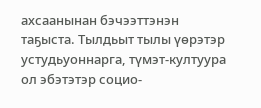ахсаанынан бэчээттэнэн таҕыста. Тылдьыт тылы үөрэтэр устудьуоннарга, түмэт-култуура ол эбэтэтэр социо-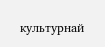культурнай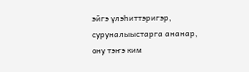эйгэ үлэһиттэригэр, суруналыыстарга ананар, ону тэҥэ ким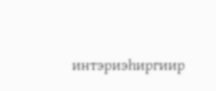интэриэһиргиир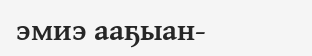эмиэ ааҕыан-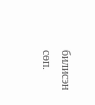билисэн сөп.